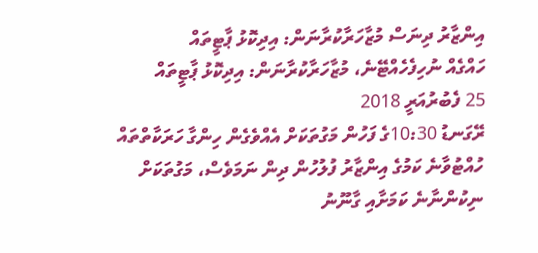އިންޒާރު ދިނަސް މުޒާހަރާކުރާނަން: އިދިކޮޅު ޕާޓީތައް
ހައްގެއް ނުހިފެހެއްޓޭނެ، މުޒާހަރާކުރާނަން: އިދިކޮޅު ޕާޓީތައް
25 ފެބުރުއަރީ 2018
ރޭގަނޑު 10:30ގެ ފަހުން މަގުތަކަށް އެއްވެގެން ހިންގާ ހަރަކާތްތައް ހުއްޓުވާނެ ކަމުގެ އިންޒާރު ފުލުހުން ދިން ނަމަވެސް، މަގުތަކަށް ނިކުންނާނެ ކަމަށާއި ގާނޫނު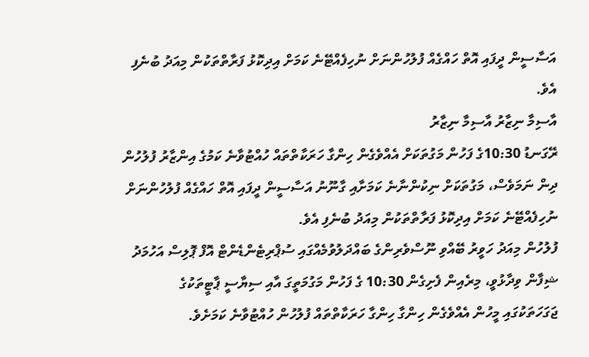އަސާސީން ދީފައި އޮތް ހައްގެއް ފުލުހުންނަށް ނުހިފެއްޓޭނެ ކަމަށް އިދިކޮޅު ފަރާތްތަކުން މިއަދު ބުނެފި އެވެ.
އާސިމާ ނިޒާރު އާސިމާ ނިޒާރު
ރޭގަނޑު 10:30ގެ ފަހުން މަގުތަކަށް އެއްވެގެން ހިންގާ ހަރަކާތްތައް ހުއްޓުވާނެ ކަމުގެ އިންޒާރު ފުލުހުން ދިން ނަމަވެސް، މަގުތަކަށް ނިކުންނާނެ ކަމަށާއި ގާނޫނު އަސާސީން ދީފައި އޮތް ހައްގެއް ފުލުހުންނަށް ނުހިފެއްޓޭނެ ކަމަށް އިދިކޮޅު ފަރާތްތަކުން މިއަދު ބުނެފި އެވެ.
ފުލުހުން މިއަދު ހަވީރު ބޭއްވި ނޫސްވެރިންގެ ބައްދަލުވުމެއްގައި ސުޕްރިޓެންޑެންޓް އޮފް ޕޮލިސް އަހުމަދު ޝިފާން ވިދާޅުވީ، މިރެއިން ފެށިގެން 10:30 ގެ ފަހުން މަގުމަތީގަ އާއި ސިޔާސީ ޕާޓީތަކުގެ ޖަގަހަތަކުގައި މީހުން އެއްވެގެން ހިންގާ ހިންގާ ހަރަކާތްތައް ފުލުހުން ހުއްޓުވާނެ ކަމަށެވެ.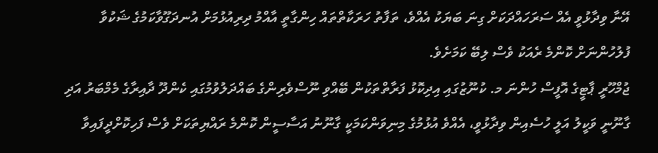އޭނާ ވިދާޅުވީ އެއް ސަރަހައްދަކަށް ގިނަ ބަޔަކު އެއްވެ، ތަފާތު ހަރަކާތްތައް ހިންގާތީ އާއްމު ދިރިއުޅުމަށް އުނދަގޫވާކަމުގެ ޝަކުވާ ފުލުހުންނަށް ކޮންމެ ރެއަކު ވެސް ލިބޭ ކަމަށެވެ.
ޖުމްހޫރީ ޕާޓީގެ އޮފީސް ހުންނަ މ. ކުނޫޒުގައި އިދިކޮޅު ފަރާތްތަކުން ބޭއްވި ނޫސްވެރިންގެ ބައްދަލުވުމުގައި ކެންދޫ ދާއިރާގެ މެމްބަރު އަދި ގާނޫނީ ވަކީލު އަލީ ހުސެއިން ވިދާޅުވީ، އެއްވެ އުޅުމުގެ މިނިވަންކަމަކީ ގާނޫނު އަސާސީން ކޮންމެ ރައްޔިތަކަށް ވެސް ފަހިކޮށްދީފައިވާ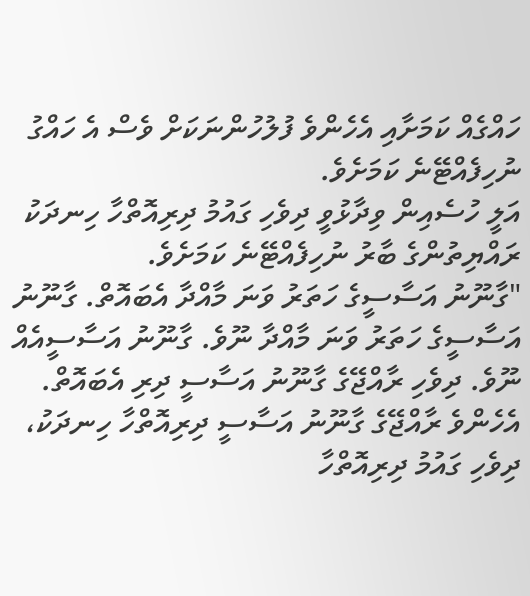ހައްގެއް ކަމަށާއި އެހެންވެ ފުލުހުންނަކަށް ވެސް އެ ހައްގު ނުހިފެއްޓޭނެ ކަމަށެވެ.
އަލީ ހުސެއިން ވިދާޅުވީ ދިވެހި ގައުމު ދިރިއޮތްހާ ހިނދަކު ރައްޔިތުންގެ ބާރު ނުހިފެއްޓޭނެ ކަމަށެވެ.
"ގާނޫނު އަސާސީގެ ހަތަރު ވަނަ މާއްދާ އެބައޮތް. ގާނޫނު އަސާސީގެ ހަތަރު ވަނަ މާއްދާ ނޫވެ. ގާނޫނު އަސާސީއެއް ނޫވެ. ދިވެހި ރާއްޖޭގެ ގާނޫނު އަސާސީ ދިރި އެބައޮތް. އެހެންވެ ރާއްޖޭގެ ގާނޫނު އަސާސީ ދިރިއޮތްހާ ހިނދަކު، ދިވެހި ގައުމު ދިރިއޮތްހާ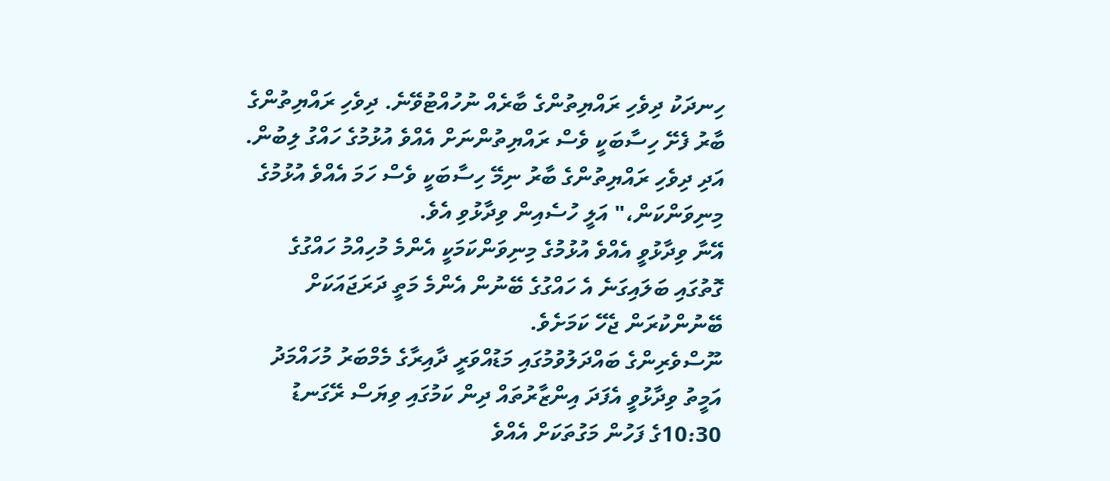ހިނދަކު ދިވެހި ރައްޔިތުންގެ ބާރެއް ނުހުއްޓުވޭނެ. ދިވެހި ރައްޔިތުންގެ ބާރު ފެށޭ ހިސާބަކީ ވެސް ރައްޔިތުންނަށް އެއްވެ އުޅުމުގެ ހައްގު ލިބުން. އަދި ދިވެހި ރައްޔިތުންގެ ބާރު ނިމޭ ހިސާބަކީ ވެސް ހަމަ އެއްވެ އުޅުމުގެ މިނިވަންކަން،" އަލީ ހުސެއިން ވިދާޅުވި އެވެ.
އޭނާ ވިދާޅުވީ އެއްވެ އުޅުމުގެ މިނިވަންކަމަކީ އެންމެ މުހިއްމު ހައްގުގެ ގޮތުގައި ބަލައިގަނެ އެ ހައްގުގެ ބޭނުން އެންމެ މަތީ ދަރަޖައަކަށް ބޭނުންކުރަން ޖެހޭ ކަމަށެވެ.
ނޫސްވެރިންގެ ބައްދަލުވުމުގައި މަޑުއްވަރީ ދާއިރާގެ މެމްބަރު މުހައްމަދު އަމީތު ވިދާޅުވީ އެފަދަ އިންޒާރުތައް ދިން ކަމުގައި ވިޔަސް ރޭގަނޑު 10:30ގެ ފަހުން މަގުތަކަށް އެއްވެ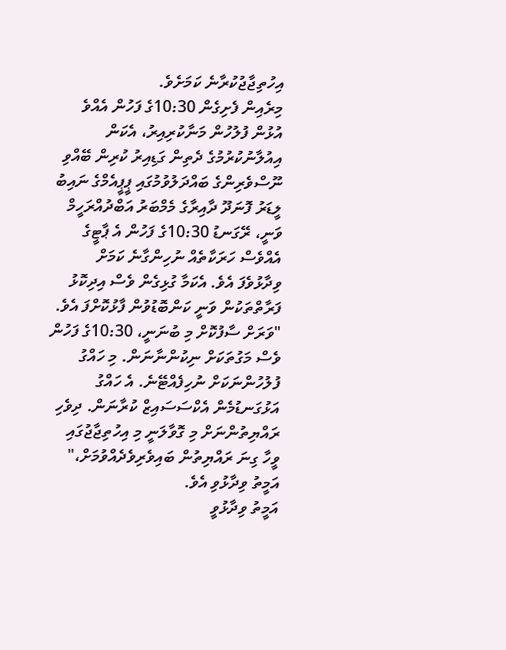އިހުތިޖާޖުކުރާނެ ކަމަށެވެ.
މިރެއިން ފެށިގެން 10:30ގެ ފަހުން އެއްވެ އުޅުން ފުލުހުން މަނާކުރިއިރު، އެކަން އިއުލާނުކުރުމުގެ ދެތިން ގަޑިއިރު ކުރިން ބޭއްވި ނޫސްވެރިންގެ ބައްދަލުވުމުގައި ޕީޕީއެމްގެ ނައިބު ލީޑަރު ފޮނަދޫ ދާއިރާގެ މެމްބަރު އަބްދުއްރަހީމް ވަނީ، ރޭގަނޑު 10:30ގެ ފަހުން އެ ޕާޓީގެ އެއްވެސް ހަރަކާތެއް ނުހިންގާނެ ކަމަށް ވިދާޅުވެފަ އެވެ. އެކަމާ ގުޅިގެން ވެސް އިދިކޮޅު ފަރާތްތަކުން ވަނީ ކަންބޮޑުވުން ފާޅުކޮށްފަ އެވެ.
"ވަރަށް ސާފުކޮށް މި ބުނަނީ، 10:30ގެ ފަހުން ވެސް މަގުތަކަށް ނިކުންނާނަން. މި ހައްގު ފުލުހުންނަކަށް ނުހިފެއްޓޭނެ. އެ ހައްގު އަޅުގަނޑުމެން އެކްސަސައިޒް ކުރާނަން. ދިވެހި ރައްޔިތުންނަށް މި ގޮވާލަނީ މި އިހުތިޖާޖުގައި ވީހާ ގިނަ ރައްޔިތުން ބައިވެރިވެދެއްވުމަށް،" އަމީތު ވިދާޅުވި އެވެ.
އަމީތު ވިދާޅުވީ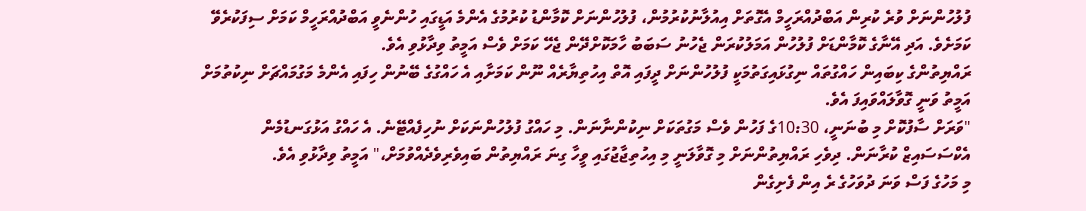ފުލުހުންނަށް ވުރެ ކުރިން އަބްދުއްރަހީމް އެގޮތަށް އިއުލާނުކުރުމުން، ފުލުހުންނަށް ކޮމާންޑު ކުރުމުގެ އެންމެ އަޑީގައި ހުންނެވީ އަބްދުއްރަހީމް ކަމަށް ސިފަކުރެވޭ ކަމަށެވެ. އަދި އޭނާގެ ކޮމާންޑަށް ފުލުހުން އަމަލުކުރަން ޖެހުނު ސަބަބު ހާމަކޮށްދޭން ޖެހޭ ކަމަށް ވެސް އަމީތު ވިދާޅުވި އެވެ.
ރައްޔިތުންގެ ކިބައިން ހައްގުތައް ނިގުޅައިގަތުމަކީ ފުލުހުންނަށް ދީފައި އޮތް އިހުތިޔާރެއް ނޫން ކަމަށާއި އެ ހައްގުގެ ބޭނުން ހިފައި އެންމެ މަގުމައްޗަށް ނިކުތުމަށް އަމީތު ވަނީ ގޮވާލައްވައިފަ އެވެ.
"ވަރަށް ސާފުކޮށް މި ބުނަނީ، 10:30ގެ ފަހުން ވެސް މަގުތަކަށް ނިކުންނާނަން. މި ހައްގު ފުލުހުންނަކަށް ނުހިފެއްޓޭނެ. އެ ހައްގު އަޅުގަނޑުމެން އެކްސަސައިޒް ކުރާނަން. ދިވެހި ރައްޔިތުންނަށް މި ގޮވާލަނީ މި އިހުތިޖާޖުގައި ވީހާ ގިނަ ރައްޔިތުން ބައިވެރިވެދެއްވުމަށް،" އަމީތު ވިދާޅުވި އެވެ.
މި މަހުގެ ފަސް ވަނަ ދުވަހުގެ ރެ އިން ފެށިގެން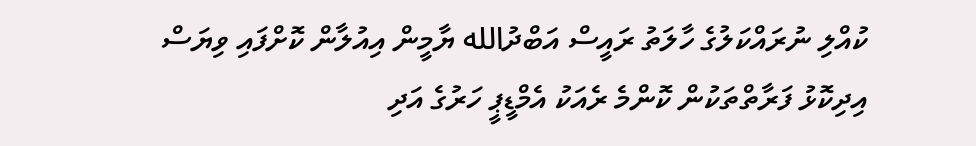ކުއްލި ނުރައްކަލުގެ ހާލަތު ރައީސް އަބްދުالله ޔާމީން އިއުލާން ކޮށްފައި ވިޔަސް އިދިކޮޅު ފަރާތްތަކުން ކޮންމެ ރެއަކު އެމްޑީޕީ ހަރުގެ އަދި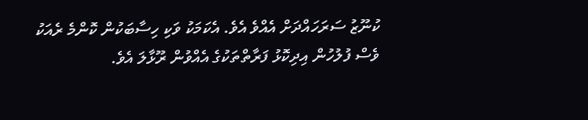ކުނޫޒު ސަރަހައްދަށް އެއްވެ އެވެ. އެކަމަކު ވަކި ހިސާބަކުން ކޮންމެ ރެއަކު ވެސް ފުލުހުން އިދިކޮޅު ފަރާތްތަކުގެ އެއްވުން ރޫޅާލަ އެވެ.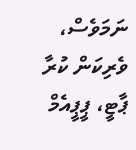ނަމަވެސް، ވެރިކަން ކުރާ ޕާޓީ، ޕީޕީއެމް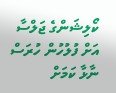ކޯލިޝަންގެ ޖަލްސާ އަށް ފުލުހުން ހުރަސް ނާޅާ ކަމަށް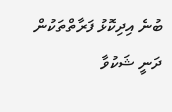ބުނެ އިދިކޮޅު ފަރާތްތަކުން ދަނީ ޝަކުވާ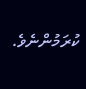ކުރަމުންނެވެ.